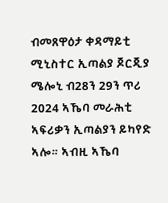ብመጸዋዕታ ቀዳማይቲ ሚኒስተር ኢጣልያ ጆርጂያ ሜሎኒ ብ28ን 29ን ጥሪ 2024 ኣኼባ መራሕቲ ኣፍሪቃን ኢጣልያን ይካየድ ኣሎ። ኣብዚ ኣኼባ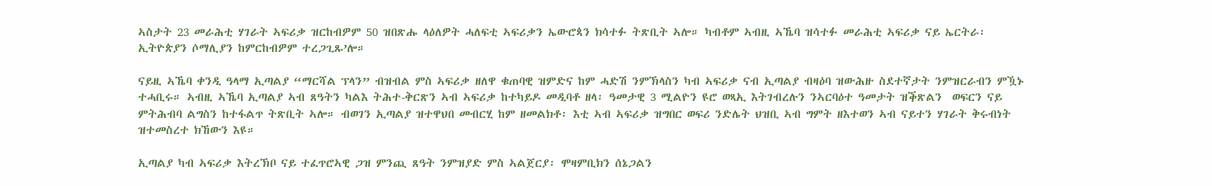ኣስታት 23 መራሕቲ ሃገራት ኣፍሪቃ ዝርከብዎም 50 ዝበጽሑ ላዕለዎት ሓለፍቲ ኣፍሪቃን ኤውሮጳን ክሳተፉ ትጽቢት ኣሎ። ካብቶም ኣብዚ ኣኼባ ዝሳተፉ መራሕቲ ኣፍሪቃ ናይ ኤርትራ፡ ኢትዮጵያን ሶማሊያን ከምርከብዎም ተረጋጊጹ’ሎ።

ናይዚ ኣኼባ ቀንዲ ዓላማ ኢጣልያ “ማርሻል ፕላን” ብዝብል ምስ ኣፍሪቃ ዘለዋ ቁጠባዊ ዝምድና ከም ሓድሽ ንምኽላስን ካብ ኣፍሪቃ ናብ ኢጣልያ ብዛዕባ ዝውሕዙ ስደተኛታት ንምዝርራብን ምዃኑ ተሓቢሩ። ኣብዚ ኣኼባ ኢጣልያ ኣብ ጸዓትን ካልእ ትሕተ-ቅርጽን ኣብ ኣፍሪቃ ከተካይዶ መዲባቶ ዘላ፡ ዓመታዊ 3 ሚልዮን ዩሮ ወጻኢ እትገብረሉን ንኣርባዕተ ዓመታት ዝቕጽልን  ወፍርን ናይ ምትሕብባ ልግስን ከተፋልጥ ትጽቢት ኣሎ። ብወገን ኢጣልያ ዝተዋህበ መብርሂ ከም ዘመልክቶ፡ እቲ ኣብ ኣፍሪቃ ዝግበር ወፍሪ ንድሌት ህዝቢ ኣብ ግምት ዘእተወን ኣብ ናይተን ሃገራት ቅሩብነት ዝተመስረተ ክኸውን እዩ።

ኢጣልያ ካብ ኣፍሪቃ እትረኽቦ ናይ ተፈጥሮኣዊ ጋዝ ምንጪ ጸዓት ንምዝያድ ምስ ኣልጀርያ፡ ሞዛምቢክን ሰኔጋልን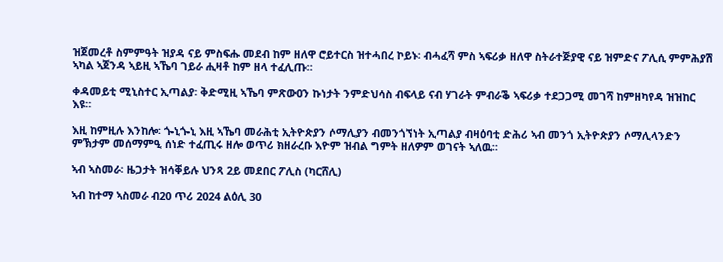ዝጀመረቶ ስምምዓት ዝያዳ ናይ ምስፍሑ መደብ ከም ዘለዋ ሮይተርስ ዝተሓበረ ኮይኑ፡ ብሓፈሻ ምስ ኣፍሪቃ ዘለዋ ስትራተጅያዊ ናይ ዝምድና ፖሊሲ ምምሕያሽ ኣካል ኣጀንዳ ኣይዚ ኣኼባ ገይራ ሒዛቶ ከም ዘላ ተፈሊጡ።

ቀዳመይቲ ሚኒስተር ኢጣልያ፡ ቅድሚዚ ኣኼባ ምጽውዐን ኩነታት ንምድህሳስ ብፍላይ ናብ ሃገራት ምብራቕ ኣፍሪቃ ተደጋጋሚ መገሻ ከምዘካየዳ ዝዝከር እዩ።

እዚ ከምዚሉ እንከሎ፡ ጐኒጐኒ እዚ ኣኼባ መራሕቲ ኢትዮጵያን ሶማሊያን ብመንጎኘነት ኢጣልያ ብዛዕባቲ ድሕሪ ኣብ መንጎ ኢትዮጵያን ሶማሊላንድን ምኽታም መሰማምዒ ሰነድ ተፈጢሩ ዘሎ ወጥሪ ክዘራረቡ እዮም ዝብል ግምት ዘለዎም ወገናት ኣለዉ።

ኣብ ኣስመራ፡ ዜጋታት ዝሳቐይሉ ህንጻ 2ይ መደበር ፖሊስ (ካርሸሊ)

ኣብ ከተማ ኣስመራ ብ20 ጥሪ 2024 ልዕሊ 30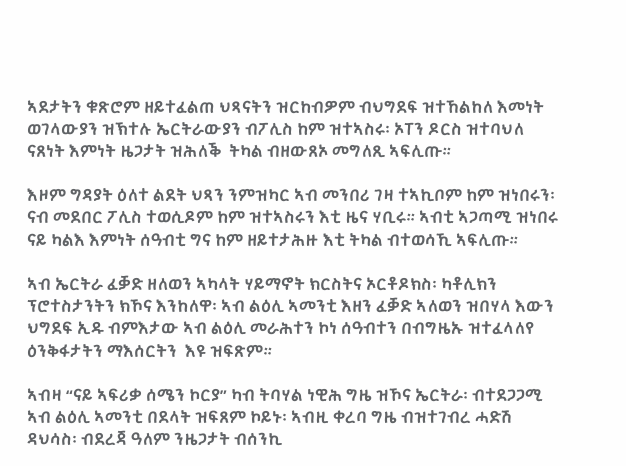ኣደታትን ቁጽሮም ዘይተፈልጠ ህጻናትን ዝርከብዎም ብህግደፍ ዝተኸልከለ እመነት ወገላውያን ዝኽተሉ ኤርትራውያን ብፖሊስ ከም ዝተኣስሩ፡ ኦፐን ዶርስ ዝተባህለ  ናጸነት እምነት ዜጋታት ዝሕለቕ  ትካል ብዘውጸኦ መግለጺ ኣፍሊጡ።

እዞም ግዳያት ዕለተ ልደት ህጻን ንምዝካር ኣብ መንበሪ ገዛ ተኣኪቦም ከም ዝነበሩን፡  ናብ መደበር ፖሊስ ተወሲዶም ከም ዝተኣስሩን እቲ ዜና ሃቢሩ። ኣብቲ ኣጋጣሚ ዝነበሩ  ናይ ካልእ እምነት ሰዓብቲ ግና ከም ዘይተታሕዙ እቲ ትካል ብተወሳኺ ኣፍሊጡ።

ኣብ ኤርትራ ፈቓድ ዘለወን ኣካላት ሃይማኖት ክርስትና ኦርቶዶክስ፡ ካቶሊክን ፕሮተስታንትን ክኾና እንከለዋ፡ ኣብ ልዕሊ ኣመንቲ እዘን ፈቓድ ኣለወን ዝበሃላ እውን ህግደፍ ኢዱ ብምእታው ኣብ ልዕሊ መራሕተን ኮነ ሰዓብተን በብግዜኡ ዝተፈላለየ ዕንቅፋታትን ማእሰርትን  እዩ ዝፍጽም።

ኣብዛ “ናይ ኣፍሪቃ ሰሜን ኮርያ” ካብ ትባሃል ነዊሕ ግዜ ዝኾና ኤርትራ፡ ብተደጋጋሚ ኣብ ልዕሊ ኣመንቲ በደላት ዝፍጸም ኮይኑ፡ ኣብዚ ቀረባ ግዜ ብዝተገብረ ሓድሽ ዳህሳስ፡ ብደረጃ ዓለም ንዜጋታት ብሰንኪ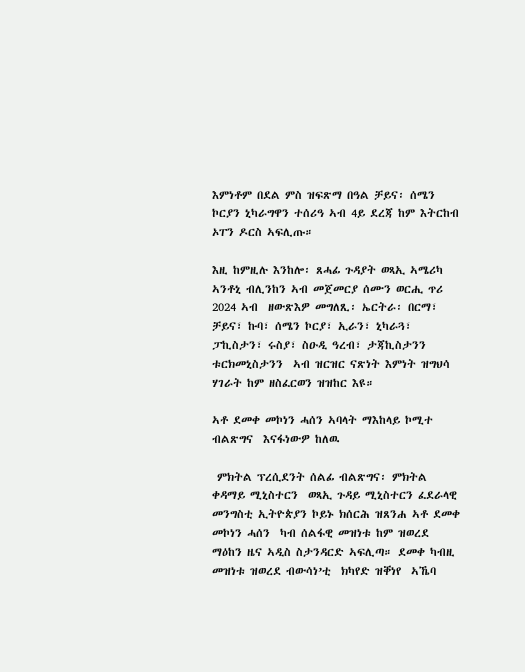እምነቶም በደል ምስ ዝፍጽማ በዓል ቻይና፡ ሰሜን ኮርያን ኒካራግዋን ተሰሪዓ ኣብ 4ይ ደረጃ ከም እትርከብ ኦፐን ዶርስ ኣፍሊጡ።

እዚ ከምዚሉ እንከሎ፡ ጸሓፊ ጉዳያት ወጻኢ ኣሜሪካ ኣንቶኒ ብሊንከን ኣብ መጀመርያ ሰሙን ወርሒ ጥሪ 2024 ኣብ  ዘውጽእዎ መግለጺ፡ ኤርትራ፡ በርማ፣ ቻይና፣ ኩባ፣ ሰሜን ኮርያ፣ ኢራን፣ ኒካራጓ፣ ፓኪስታን፣ ሩስያ፣ ስዑዲ ዓረብ፣ ታጃኪስታንን ቱርክመኒስታንን  ኣብ ዝርዝር ናጽነት እምነት ዝግህሳ ሃገራት ከም ዘስፈርወን ዝዝከር እዩ።

ኣቶ ደመቀ መኮነን ሓሰን ኣባላት ማእከላይ ኮሚተ ብልጽግና  እናፋነውዎ ከለዉ

 ምክትል ፕረሲደንት ሰልፊ ብልጽግና፡ ምክትል ቀዳማይ ሚኒስተርን  ወጻኢ ጉዳይ ሚኒስተርን ፈደራላዊ መንግስቲ ኢትዮጵያን ኮይኑ ክሰርሕ ዝጸንሐ ኣቶ ደመቀ መኮነን ሓሰን  ካብ ሰልፋዊ መዝነቱ ከም ዝወረደ ማዕከን ዜና ኣዲስ ስታንዳርድ ኣፍሊጣ። ደመቀ ካብዚ መዝነቱ ዝወረደ ብውሳነ’ቲ  ክካየድ ዝቐነየ  ኣኼባ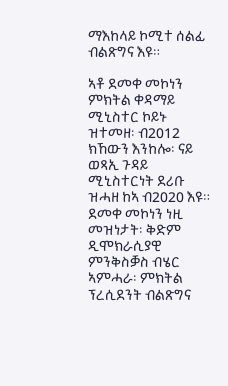ማእከላይ ኮሚተ ሰልፊ ብልጽግና እዩ።

ኣቶ ደመቀ መኮነን ምክትል ቀዳማይ ሚኒስተር ኮይኑ ዝተመዘ፡ ብ2012 ክኸውን እንከሎ፡ ናይ ወጻኢ ጉዳይ ሚኒስተርነት ደሪቡ ዝሓዘ ከኣ ብ2020 እዩ። ደመቀ መኮነን ነዚ መዝነታት፡ ቅድም ዲሞክራሲያዊ ምንቅስቓስ ብሄር ኣምሓራ፡ ምክትል ፕረሲደንት ብልጽግና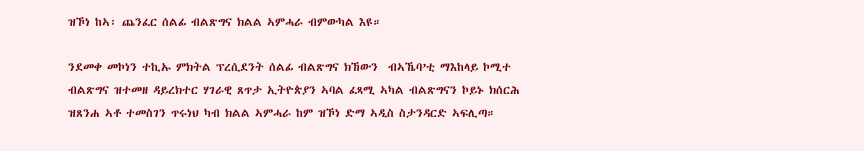ዝኾነ ከኣ፡ ጨንፈር ሰልፊ ብልጽግና ክልል ኣምሓራ ብምውካል እዩ።

ንደመቀ መኮነን ተኪኡ ምክትል ፕረሲደንት ሰልፊ ብልጽግና ክኸውን  ብኣኼባ’ቲ ማእከላይ ኮሚተ ብልጽግና ዝተመዘ ዳይረክተር ሃገራዊ ጸጥታ ኢትዮጵያን ኣባል ፈጻሚ ኣካል ብልጽግናን ኮይኑ ክሰርሕ ዝጸንሐ ኣቶ ተመስገን ጥሩነህ ካብ ክልል ኣምሓራ ከም ዝኾነ ድማ ኣዲስ ስታንዳርድ ኣፍሊጣ።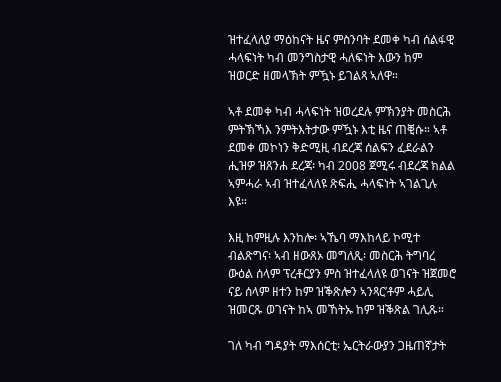ዝተፈላለያ ማዕከናት ዜና ምስንባት ደመቀ ካብ ሰልፋዊ ሓላፍነት ካብ መንግስታዊ ሓለፍነት እውን ከም ዝወርድ ዘመላኽት ምዃኑ ይገልጻ ኣለዋ።

ኣቶ ደመቀ ካብ ሓላፍነት ዝወረደሉ ምኽንያት መስርሕ ምትኽኻእ ንምትእትታው ምዃኑ እቲ ዜና ጠቒሱ። ኣቶ ደመቀ መኮነን ቅድሚዚ ብደረጃ ሰልፍን ፈደራልን ሒዝዎ ዝጸንሐ ደረጃ፡ ካብ 2008 ጀሚሩ ብደረጃ ክልል ኣምሓራ ኣብ ዝተፈላለዩ ጽፍሒ ሓላፍነት ኣገልጊሉ እዩ።

እዚ ከምዚሉ እንከሎ፡ ኣኼባ ማእከላይ ኮሚተ ብልጽግና፡ ኣብ ዘውጸኦ መግለጺ፡ መስርሕ ትግባረ ውዕል ሰላም ፕረቶርያን ምስ ዝተፈላለዩ ወገናት ዝጀመሮ ናይ ሰላም ዘተን ከም ዝቕጽሎን ኣንጻር’ቶም ሓይሊ ዝመርጹ ወገናት ከኣ መኸትኡ ከም ዝቕጽል ገሊጹ።

ገለ ካብ ግዳያት ማእሰርቲ፡ ኤርትራውያን ጋዜጠኛታት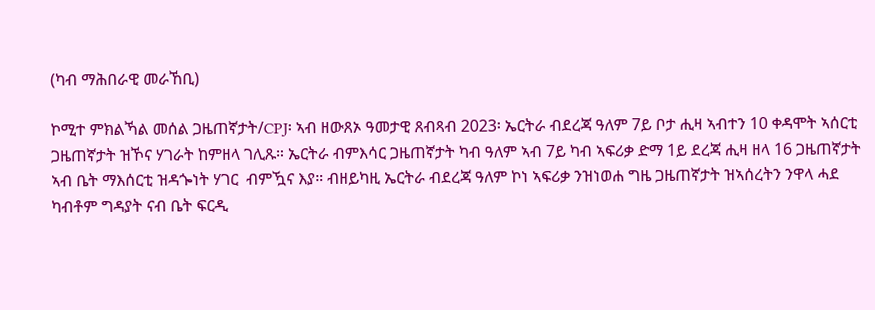(ካብ ማሕበራዊ መራኸቢ)

ኮሚተ ምክልኻል መሰል ጋዜጠኛታት/CPJ፡ ኣብ ዘውጸኦ ዓመታዊ ጸብጻብ 2023፡ ኤርትራ ብደረጃ ዓለም 7ይ ቦታ ሒዛ ኣብተን 10 ቀዳሞት ኣሰርቲ ጋዜጠኛታት ዝኾና ሃገራት ከምዘላ ገሊጹ። ኤርትራ ብምእሳር ጋዜጠኛታት ካብ ዓለም ኣብ 7ይ ካብ ኣፍሪቃ ድማ 1ይ ደረጃ ሒዛ ዘላ 16 ጋዜጠኛታት ኣብ ቤት ማእሰርቲ ዝዳጐነት ሃገር  ብምዃና እያ። ብዘይካዚ ኤርትራ ብደረጃ ዓለም ኮነ ኣፍሪቃ ንዝነወሐ ግዜ ጋዜጠኛታት ዝኣሰረትን ንዋላ ሓደ ካብቶም ግዳያት ናብ ቤት ፍርዲ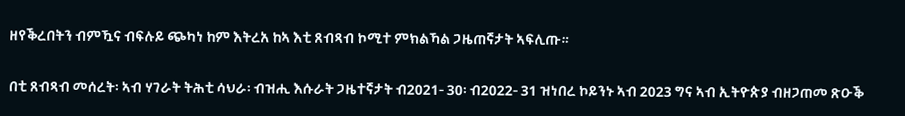ዘየቕረበትን ብምዃና ብፍሉይ ጭካነ ከም እትረአ ከኣ እቲ ጸብጻብ ኮሚተ ምክልኻል ጋዜጠኛታት ኣፍሊጡ።

በቲ ጸብጻብ መሰረት፡ ኣብ ሃገራት ትሕቲ ሳህራ፡ ብዝሒ እሱራት ጋዜተኛታት ብ2021- 30፡ ብ2022- 31 ዝነበረ ኮይንኑ ኣብ 2023 ግና ኣብ ኢትዮጵያ ብዘጋጠመ ጽዑቕ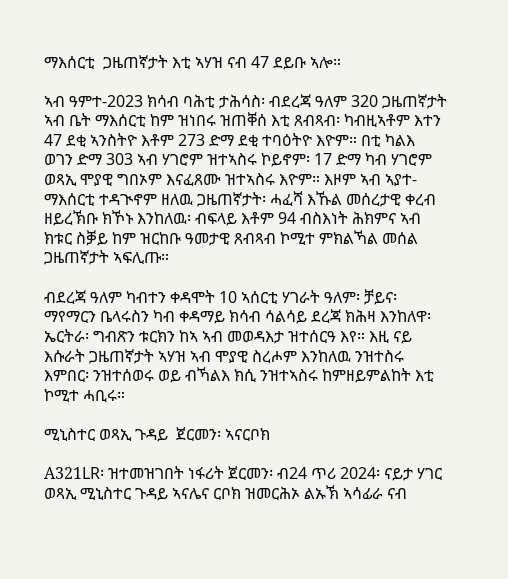ማእሰርቲ  ጋዜጠኛታት እቲ ኣሃዝ ናብ 47 ደይቡ ኣሎ።

ኣብ ዓምተ-2023 ክሳብ ባሕቲ ታሕሳስ፡ ብደረጃ ዓለም 320 ጋዜጠኛታት ኣብ ቤት ማእሰርቲ ከም ዝነበሩ ዝጠቐሰ እቲ ጸብጻብ፡ ካብዚኣቶም እተን 47 ደቂ ኣንስትዮ እቶም 273 ድማ ደቂ ተባዕትዮ እዮም። በቲ ካልእ ወገን ድማ 303 ኣብ ሃገሮም ዝተኣስሩ ኮይኖም፡ 17 ድማ ካብ ሃገሮም ወጻኢ ሞያዊ ግበኦም እናፈጸሙ ዝተኣስሩ እዮም። እዞም ኣብ ኣያተ-ማእሰርቲ ተዳጒኖም ዘለዉ ጋዜጠኛታት፡ ሓፈሻ እኹል መሰረታዊ ቀረብ ዘይረኽቡ ክኾኑ እንከለዉ፡ ብፍላይ እቶም 94 ብስእነት ሕክምና ኣብ ክቱር ስቓይ ከም ዝርከቡ ዓመታዊ ጸብጻብ ኮሚተ ምክልኻል መሰል ጋዜጠኛታት ኣፍሊጡ።

ብደረጃ ዓለም ካብተን ቀዳሞት 10 ኣሰርቲ ሃገራት ዓለም፡ ቻይና፡ ማየማርን ቤላሩስን ካብ ቀዳማይ ክሳብ ሳልሳይ ደረጃ ክሕዛ እንከለዋ፡ ኤርትራ፡ ግብጽን ቱርክን ከኣ ኣብ መወዳእታ ዝተሰርዓ እየ። እዚ ናይ እሱራት ጋዜጠኛታት ኣሃዝ ኣብ ሞያዊ ስረሖም እንከለዉ ንዝተስሩ እምበር፡ ንዝተሰወሩ ወይ ብኻልእ ክሲ ንዝተኣስሩ ከምዘይምልከት እቲ ኮሚተ ሓቢሩ።

ሚኒስተር ወጻኢ ጉዳይ  ጀርመን፡ ኣናርቦክ

A321LR፡ ዝተመዝገበት ነፋሪት ጀርመን፡ ብ24 ጥሪ 2024፡ ናይታ ሃገር ወጻኢ ሚኒስተር ጉዳይ ኣናሌና ርቦክ ዝመርሕኦ ልኡኽ ኣሳፊራ ናብ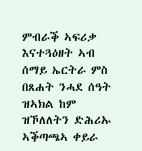ምብራቕ ኣፍሪቃ እናተጓዕዘት ኣብ ሰማይ ኤርትራ ምስ በጸሐት ንሓደ ሰዓት ዝኣክል ከም ዝኾለለትን ድሕሪኡ ኣቕጣጫኣ ቀይራ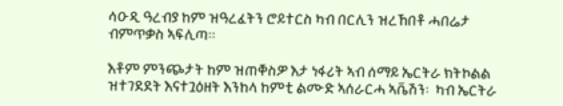ሳዑዲ ዓረብያ ከም ዝዓረፈትን ሮይተርስ ካብ በርሊን ዝረኸበቶ ሓበሬታ ብምጥቃስ ኣፍሊጣ።

እቶም ምንጭታት ከም ዝጠቐስዎ እታ ነፋሪት ኣብ ሰማይ ኤርትራ ክትኮልል ዝተገደደት እናተጓዕዘት እንከላ ከምቲ ልሙድ ኣሰራርሓ ኣቬሽን፡  ካብ ኤርትራ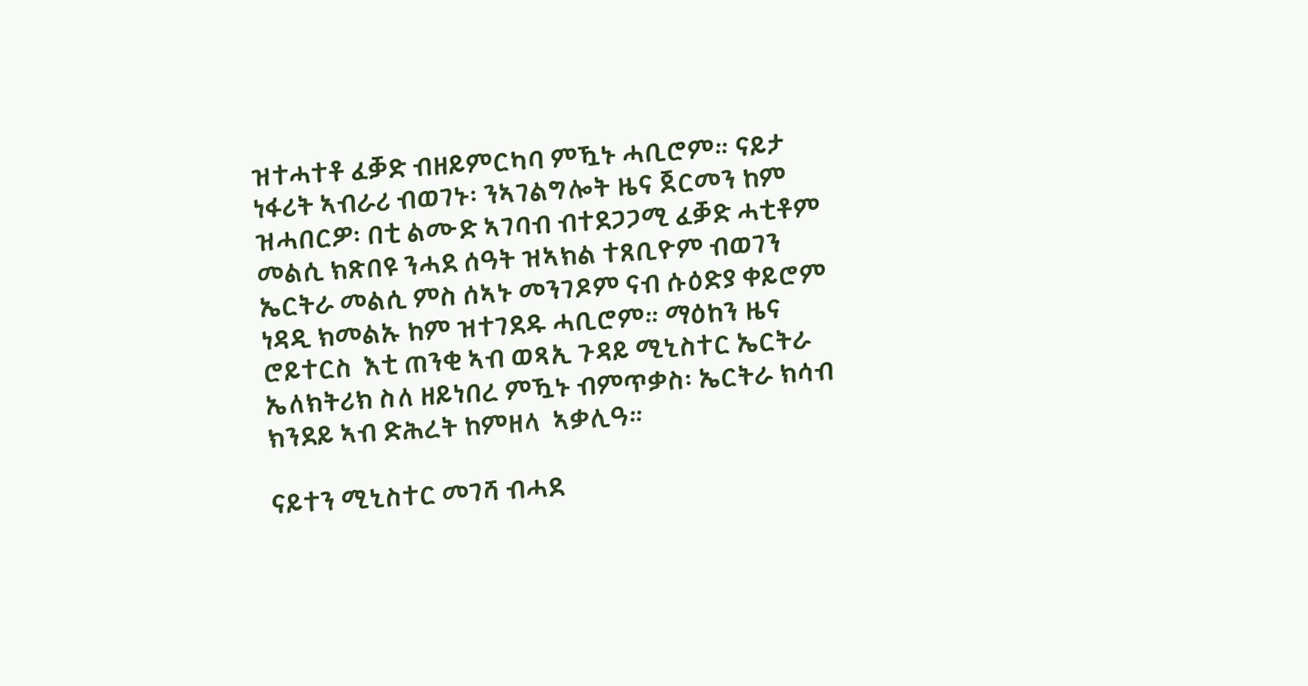ዝተሓተቶ ፈቓድ ብዘይምርካባ ምዃኑ ሓቢሮም። ናይታ ነፋሪት ኣብራሪ ብወገኑ፡ ንኣገልግሎት ዜና ጀርመን ከም ዝሓበርዎ፡ በቲ ልሙድ ኣገባብ ብተደጋጋሚ ፈቓድ ሓቲቶም መልሲ ክጽበዩ ንሓደ ሰዓት ዝኣክል ተጸቢዮም ብወገን ኤርትራ መልሲ ምስ ሰኣኑ መንገዶም ናብ ሱዕድያ ቀይሮም ነዳዲ ክመልኡ ከም ዝተገደዱ ሓቢሮም። ማዕከን ዜና ሮይተርስ  እቲ ጠንቂ ኣብ ወጻኢ ጉዳይ ሚኒስተር ኤርትራ ኤለክትሪክ ስለ ዘይነበረ ምዃኑ ብምጥቃስ፡ ኤርትራ ክሳብ ክንደይ ኣብ ድሕረት ከምዘላ  ኣቃሊዓ።

ናይተን ሚኒስተር መገሻ ብሓደ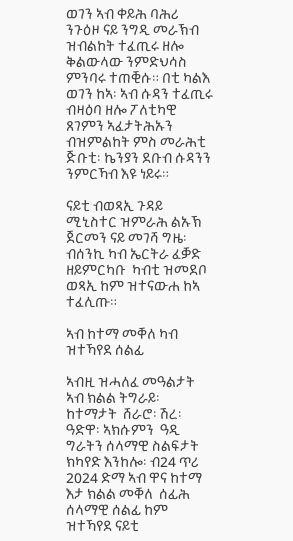ወገን ኣብ ቀይሕ ባሕሪ ንጉዕዞ ናይ ንግዲ መራኽብ ዝብልከት ተፈጢሩ ዘሎ ቅልውላው ንምድህሳስ ምንባሩ ተጠቒሱ። በቲ ካልእ ወገን ከኣ፡ ኣብ ሱዳን ተፈጢሩ ብዛዕባ ዘሎ ፖለቲካዊ ጸገምን ኣፈታትሕኡን ብዝምልከት ምስ መራሕቲ ጅቡቲ፡ ኬንያን ደቡብ ሱዳንን ንምርኻብ እዩ ነይሩ።

ናይቲ ብወጻኢ ጉዳይ ሚኒስተር ዝምራሕ ልኡኽ ጀርመን ናይ መገሻ ግዜ፡ ብሰንኪ ካብ ኤርትራ ፈቓድ ዘይምርካቡ  ካብቲ ዝመደቦ ወጻኢ ከም ዝተናውሐ ከኣ ተፈሊጡ።

ኣብ ከተማ መቐለ ካብ ዝተኻየደ ሰልፊ

ኣብዚ ዝሓለፈ መዓልታት ኣብ ክልል ትግራይ፡ ከተማታት  ሸራሮ፡ ሽረ፡ ዓድዋ፡ ኣክሱምን  ዓዲ ግራትን ሰላማዊ ስልፍታት ክካየድ እንከሎ፡ ብ24 ጥሪ 2024 ድማ ኣብ ዋና ከተማ እታ ክልል መቐለ  ሰፊሕ ሰላማዊ ሰልፊ ከም ዝተኻየደ ናይቲ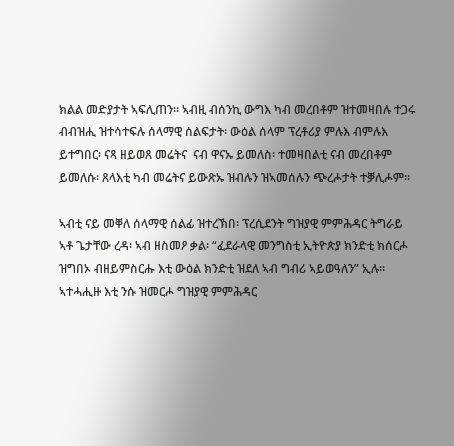ክልል መድያታት ኣፍሊጠን። ኣብዚ ብሰንኪ ውግእ ካብ መረበቶም ዝተመዛበሉ ተጋሩ  ብብዝሒ ዝተሳተፍሉ ሰላማዊ ሰልፍታት፡ ውዕል ሰላም ፕረቶሪያ ምሉእ ብምሉእ ይተግበር፡ ናጻ ዘይወጸ መሬትና  ናብ ዋናኡ ይመለስ፡ ተመዛበልቲ ናብ መረበቶም ይመለሱ፡ ጸላእቲ ካብ መሬትና ይውጽኡ ዝብሉን ዝኣመሰሉን ጭረሖታት ተቓሊሖም።

ኣብቲ ናይ መቐለ ሰላማዊ ሰልፊ ዝተረኽበ፡ ፕረሲደንት ግዝያዊ ምምሕዳር ትግራይ ኣቶ ጌታቸው ረዳ፡ ኣብ ዘስመዖ ቃል፡ “ፈደራላዊ መንግስቲ ኢትዮጵያ ክንድቲ ክሰርሖ ዝግበኦ ብዘይምስርሑ እቲ ውዕል ክንድቲ ዝደለ ኣብ ግብሪ ኣይወዓለን” ኢሉ። ኣተሓሒዙ እቲ ንሱ ዝመርሖ ግዝያዊ ምምሕዳር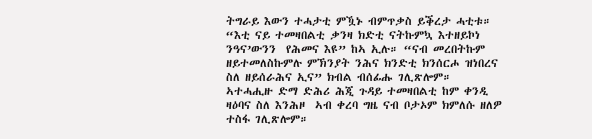ትግራይ እውን ተሓታቲ ምዃኑ ብምጥቃስ ይቕረታ ሓቲቱ።  “እቲ ናይ ተመዛበልቲ ቃንዛ ክድቲ ናትኩምኳ እተዘይኮነ ንዓና’ውንን  የሕመና እዩ” ከኣ ኢሉ። “ናብ መረበትኩም ዘይተመለስኩምሉ ምኽንያት ንሕና ክንድቲ ክንሰርሖ ዝነበረና ስለ ዘይሰራሕና ኢና” ክብል ብሰፊሑ ገሊጽሎም። ኣተሓሒዙ ድማ ድሕሪ ሕጂ ጉዳይ ተመዛበልቲ ከም ቀንዲ ዛዕባና ስለ እንሕዞ  ኣብ ቀረባ ግዜ ናብ ቦታኦም ክምለሱ ዘለዎ ተስፋ ገሊጽሎም።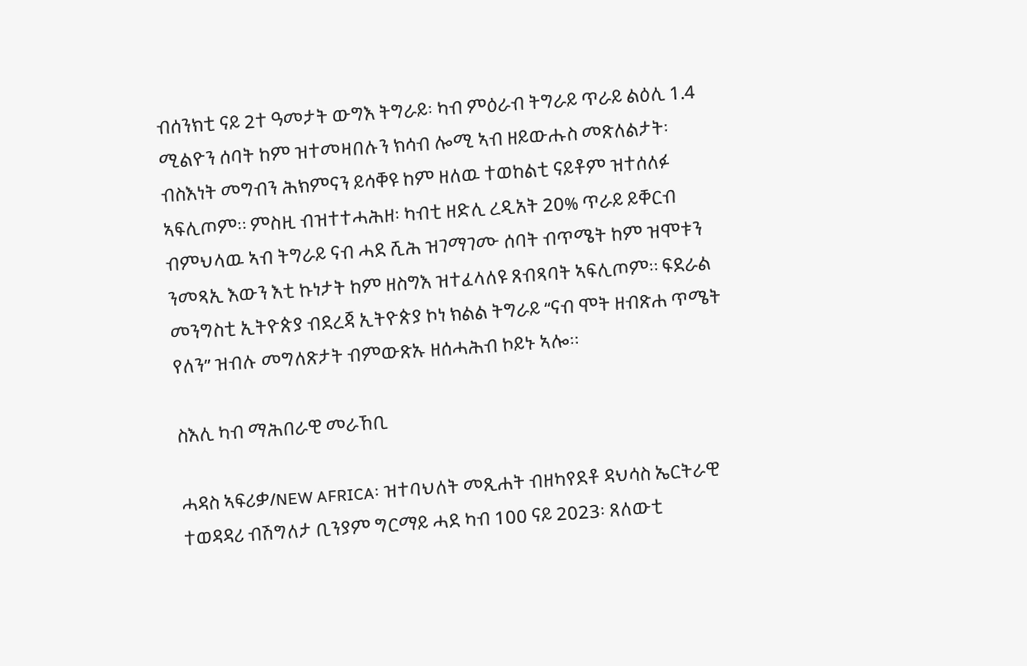ብሰንክቲ ናይ 2ተ ዓመታት ውግእ ትግራይ፡ ካብ ምዕራብ ትግራይ ጥራይ ልዕሊ 1.4 ሚልዮን ሰባት ከም ዝተመዛበሉን ክሳብ ሎሚ ኣብ ዘይውሑስ መጽለልታት፡ ብስእነት መግብን ሕክምናን ይሳቐዩ ከም ዘለዉ ተወከልቲ ናይቶም ዝተሰለፉ ኣፍሊጦም። ምስዚ ብዝተተሓሕዘ፡ ካብቲ ዘድሊ ረዲአት 20% ጥራይ ይቐርብ ብምህላዉ ኣብ ትግራይ ናብ ሓደ ሺሕ ዝገማገሙ ሰባት ብጥሜት ከም ዝሞቱን ንመጻኢ እውን እቲ ኩነታት ከም ዘስግእ ዝተፈላለዩ ጸብጻባት ኣፍሊጦም። ፍደራል መንግስቲ ኢትዮጵያ ብደረጃ ኢትዮጵያ ኮነ ክልል ትግራይ “ናብ ሞት ዘብጽሐ ጥሜት የለን” ዝብሉ መግለጽታት ብምውጽኡ ዘሰሓሕብ ኮይኑ ኣሎ።

ስእሊ ካብ ማሕበራዊ መራኸቢ

ሓዳስ ኣፍሪቃ/NEW AFRICA፡ ዝተባህለት መጺሐት ብዘካየደቶ ዳህሳስ ኤርትራዊ ተወዳዳሪ ብሽግለታ ቢንያም ግርማይ ሓደ ካብ 100 ናይ 2023፡ ጸለውቲ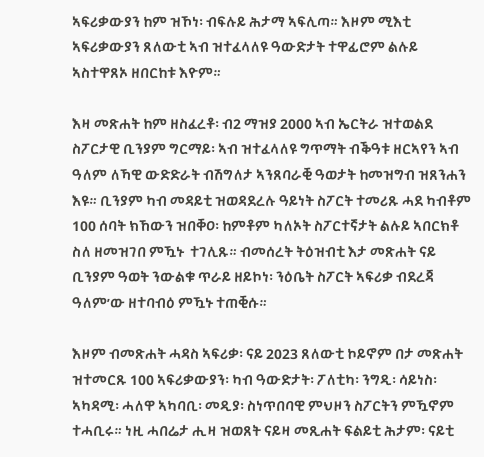ኣፍሪቃውያን ከም ዝኾነ፡ ብፍሉይ ሕታማ ኣፍሊጣ። እዞም ሚእቲ ኣፍሪቃውያን ጸለውቲ ኣብ ዝተፈላለዩ ዓውድታት ተዋፊሮም ልሉይ ኣስተዋጸኦ ዘበርከቱ እዮም።

እዛ መጽሐት ከም ዘስፈረቶ፡ ብ2 ማዝያ 2000 ኣብ ኤርትራ ዝተወልደ ስፖርታዊ ቢንያም ግርማይ፡ ኣብ ዝተፈላለዩ ግጥማት ብቕዓቱ ዘርኣየን ኣብ ዓለም ለኻዊ ውድድራት ብሽግለታ ኣንጸባራቒ ዓወታት ከመዝግብ ዝጸንሐን እዩ። ቢንያም ካብ መዳይቲ ዝወዳደረሉ ዓይነት ስፖርት ተመሪጹ ሓደ ካብቶም 100 ሰባት ክኸውን ዝበቐዐ፡ ከምቶም ካለኦት ስፖርተኛታት ልሉይ ኣበርክቶ ስለ ዘመዝገበ ምዃኑ  ተገሊጹ። ብመሰረት ትዕዝብቲ እታ መጽሐት ናይ ቢንያም ዓወት ንውልቁ ጥራይ ዘይኮነ፡ ንዕቤት ስፖርት ኣፍሪቃ ብደረጃ ዓለም’ው ዘተባብዕ ምዃኑ ተጠቒሱ።

እዞም ብመጽሐት ሓዳስ ኣፍሪቃ፡ ናይ 2023 ጸለውቲ ኮይኖም በታ መጽሐት ዝተመርጹ 100 ኣፍሪቃውያን፡ ካብ ዓውድታት፡ ፖለቲካ፡ ንግዲ፡ ሳይነስ፡ ኣካዳሚ፡ ሓለዋ ኣካባቢ፡ መዲያ፡ ስነጥበባዊ ምህዞን ስፖርትን ምዃኖም ተሓቢሩ። ነዚ ሓበሬታ ሒዛ ዝወጸት ናይዛ መጺሐት ፍልይቲ ሕታም፡ ናይቲ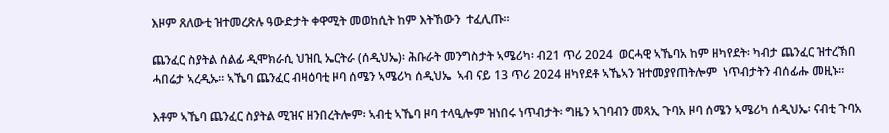እዞም ጸለውቲ ዝተመረጽሉ ዓውድታት ቀዋሚት መወከሲት ከም እትኸውን  ተፈሊጡ።

ጨንፈር ስያትል ሰልፊ ዲሞክራሲ ህዝቢ ኤርትራ (ሰዲህኤ)፡ ሕቡራት መንግስታት ኣሜሪካ፡ ብ21 ጥሪ 2024  ወርሓዊ ኣኼባአ ከም ዘካየደት፡ ካብታ ጨንፈር ዝተረኽበ ሓበሬታ ኣረዲኡ። ኣኼባ ጨንፈር ብዛዕባቲ ዞባ ሰሜን ኣሜሪካ ሰዲህኤ  ኣብ ናይ 13 ጥሪ 2024 ዘካየደቶ ኣኼኣን ዝተመያየጠትሎም  ነጥብታትን ብሰፊሑ መዚኑ።

እቶም ኣኼባ ጨንፈር ስያትል ሚዝና ዘንበረትሎም፡ ኣብቲ ኣኼባ ዞባ ተላዒሎም ዝነበሩ ነጥብታት፡ ግዜን ኣገባብን መጻኢ ጉባአ ዞባ ሰሜን ኣሜሪካ ሰዲህኤ፡ ናብቲ ጉባአ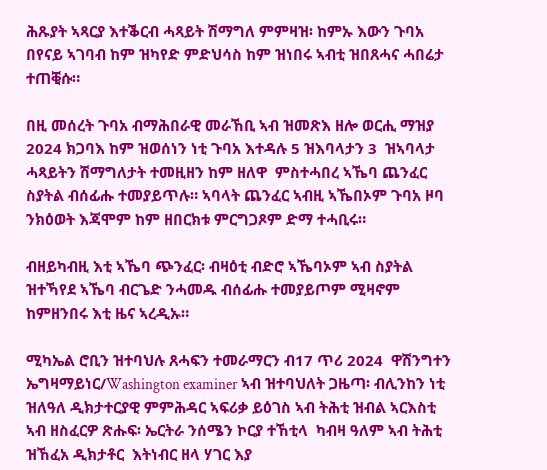ሕጹያት ኣጻርያ እተቕርብ ሓጻይት ሽማግለ ምምዛዝ፡ ከምኡ እውን ጉባአ በየናይ ኣገባብ ከም ዝካየድ ምድህሳስ ከም ዝነበሩ ኣብቲ ዝበጸሓና ሓበሬታ ተጠቒሱ።

በዚ መሰረት ጉባአ ብማሕበራዊ መራኸቢ ኣብ ዝመጽእ ዘሎ ወርሒ ማዝያ 2024 ክጋባእ ከም ዝወሰነን ነቲ ጉባአ እተዳሉ 5 ዝእባላታን 3  ዝኣባላታ ሓጻይትን ሽማግለታት ተመዚዘን ከም ዘለዋ  ምስተሓበረ ኣኼባ ጨንፈር ስያትል ብሰፊሑ ተመያይጥሉ። ኣባላት ጨንፈር ኣብዚ ኣኼበኦም ጉባአ ዞባ ንክዕወት እጃሞም ከም ዘበርክቱ ምርግጋጾም ድማ ተሓቢሩ።

ብዘይካብዚ እቲ ኣኼባ ጭንፈር፡ ብዛዕቲ ብድሮ ኣኼባኦም ኣብ ስያትል ዝተኻየደ ኣኼባ ብርጌድ ንሓመዱ ብሰፊሑ ተመያይጦም ሚዛኖም ከምዘንበሩ እቲ ዜና ኣረዲኡ።

ሚካኤል ሮቢን ዝተባህሉ ጸሓፍን ተመራማርን ብ17 ጥሪ 2024  ዋሽንግተን ኤግዛማይነር/Washington examiner ኣብ ዝተባህለት ጋዜጣ፡ ብሊንከን ነቲ ዝለዓለ ዲክታተርያዊ ምምሕዳር ኣፍሪቃ ይዕገስ ኣብ ትሕቲ ዝብል ኣርእስቲ ኣብ ዘስፈርዎ ጽሑፍ፡ ኤርትራ ንሰሜን ኮርያ ተኸቲላ  ካብዛ ዓለም ኣብ ትሕቲ ዝኸፈአ ዲክታቶር  እትነብር ዘላ ሃገር እያ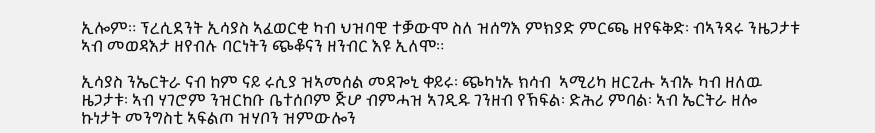ኢሎም። ፕረሲደንት ኢሳያስ ኣፈወርቂ ካብ ህዝባዊ ተቓውሞ ስለ ዝሰግእ ምክያድ ምርጫ ዘየፍቅድ፡ ብኣንጻሩ ንዜጋታቱ ኣብ መወዳእታ ዘየብሉ ባርነትን ጭቆናን ዘንብር እዩ ኢለሞ።

ኢሳያስ ንኤርትራ ናብ ከም ናይ ሩሲያ ዝኣመሰል መዳጐኒ ቀይሩ፡ ጭካነኡ ክሳብ  ኣሚሪካ ዘርጊሑ ኣብኡ ካብ ዘለዉ ዜጋታቱ፡ ኣብ ሃገሮም ንዝርከቡ ቤተሰቦም ጅሆ ብምሓዝ ኣገዲዱ ገንዘብ የኽፍል፡ ድሕሪ ምባል፡ ኣብ ኤርትራ ዘሎ ኩነታት መንግስቲ ኣፍልጦ ዝሃቦን ዝምውሎን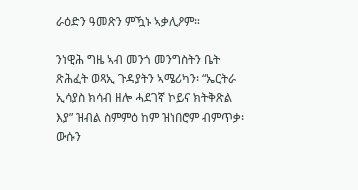ራዕድን ዓመጽን ምዃኑ ኣቃሊዖም።

ንነዊሕ ግዜ ኣብ መንጎ መንግስትን ቤት ጽሕፈት ወጻኢ ጉዳያትን ኣሜሪካን፡ “ኤርትራ ኢሳያስ ክሳብ ዘሎ ሓደገኛ ኮይና ክትቅጽል እያ” ዝብል ስምምዕ ከም ዝነበሮም ብምጥቃ፡ ውሱን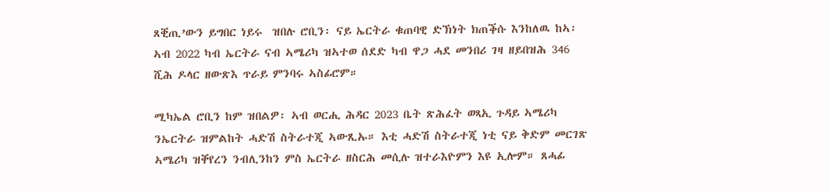ጸቒጢ’ውን ይግበር ነይሩ  ዝበሉ ሮቢን፡ ናይ ኤርትራ ቁጠባዊ ድኽነት ክጠቕሱ እንከለዉ ከኣ፡ ኣብ 2022 ካብ ኤርትራ ናብ ኣሜሪካ ዝኣተወ ሰደድ ካብ ዋጋ ሓደ መንበሪ ገዛ ዘይበዝሕ 346 ሺሕ ዶላር ዘውጽእ ጥራይ ምንባሩ ኣስፊሮም።

ሚካኤል ሮቢን ከም ዝበልዎ፡ ኣብ ወርሒ ሕዳር 2023 ቤት ጽሕፈት ወጻኢ ጉዳይ ኣሜሪካ ንኤርትራ ዝምልከት ሓድሽ ስትራተጂ ኣውጺኡ። እቲ ሓድሽ ስትራተጂ ነቲ ናይ ቅድም መርገጽ ኣሜሪካ ዝቐየረን ንብሊንከን ምስ ኤርትራ ዘስርሕ መሲሉ ዝተራእዮምን እዩ ኢሎም። ጸሓፊ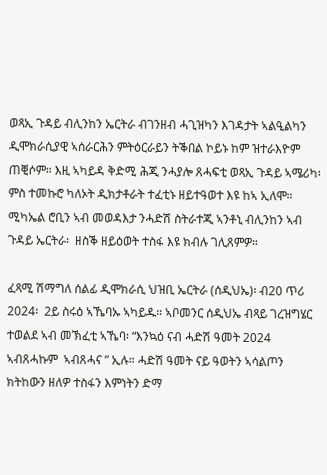ወጻኢ ጉዳይ ብሊንከን ኤርትራ ብገንዘብ ሓጊዝካን እገዳታት ኣልዒልካን ዲሞክራሲያዊ ኣሰራርሕን ምትዕርራይን ትቕበል ኮይኑ ከም ዝተራእዮም ጠቒሶም። እዚ ኣካይዳ ቅድሚ ሕጂ ንሓያሎ ጸሓፍቲ ወጻኢ ጉዳይ ኣሜሪካ፡ ምስ ተመኩሮ ካለኦት ዲክታቶራት ተፈቲኑ ዘይተዓወተ እዩ ከኣ ኢለሞ። ሚካኤል ሮቢን ኣብ መወዳእታ ንሓድሽ ስትራተጂ ኣንቶኒ ብሊንከን ኣብ ጉዳይ ኤርትራ፡  ዘስቕ ዘይዕወት ተስፋ እዩ ክብሉ ገሊጸምዎ።

ፈጻሚ ሽማግለ ሰልፊ ዲሞክራሲ ህዝቢ ኤርትራ (ሰዲህኤ)፡ ብ20 ጥሪ 2024፡  2ይ ስሩዕ ኣኼባኡ ኣካይዱ። ኣቦመንር ሰዲህኤ ብጻይ ገረዝግሄር ተወልደ ኣብ መኽፈቲ ኣኼባ፡ “እንኳዕ ናብ ሓድሽ ዓመት 2024 ኣብጸሓኩም  ኣብጸሓና ” ኢሉ። ሓድሽ ዓመት ናይ ዓወትን ኣሳልጦን ክትከውን ዘለዎ ተስፋን እምነትን ድማ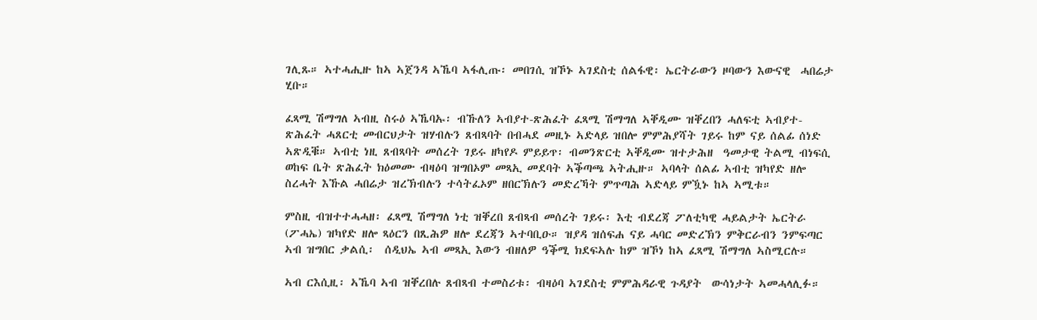ገሊጹ። ኣተሓሒዙ ከኣ ኣጀንዳ ኣኼባ ኣፋሊጡ፡ መበገሲ ዝኾኑ ኣገደስቲ ሰልፋዊ፡ ኤርትራውን ዞባውን እውናዊ  ሓበሬታ ሂቡ።

ፈጻሚ ሽማግለ ኣብዚ ስሩዕ ኣኼባኡ፡ ብኹለን ኣብያተ-ጽሕፈት ፈጻሚ ሽማግለ ኣቐዲሙ ዝቐረበን ሓለፍቲ ኣብያተ-ጽሕፈት ሓጸርቲ መብርህታት ዝሃብሉን ጸብጻባት በብሓደ መዚኑ ኣድላይ ዝበሎ ምምሕያሻት ገይሩ ከም ናይ ሰልፊ ሰነድ ኣጽዲቑ። ኣብቲ ነዚ ጸብጻባት መሰረት ገይሩ ዘካየዶ ምይይጥ፡ ብመንጽርቲ ኣቐዲሙ ዝተታሕዘ  ዓመታዊ ትልሚ ብነፍሲ ወከፍ ቤት ጽሕፈት ክዕመሙ ብዛዕባ ዝግበኦም መጻኢ መደባት ኣቕጣጫ ኣትሒዙ። ኣባላት ሰልፊ ኣብቲ ዝካየድ ዘሎ ስረሓት እኹል ሓበሬታ ዝረኽብሉን ተሳትፈኦም ዘበርኽሉን መድረኻት ምጥጣሕ ኣድላይ ምዃኑ ከኣ ኣሚቱ።

ምስዚ ብዝተተሓሓዘ፡ ፈጻሚ ሽማግለ ነቲ ዝቐረበ ጸብጻብ መሰረት ገይሩ፡ እቲ ብደረጃ ፖለቲካዊ ሓይልታት ኤርትራ (ፖሓኤ) ዝካየድ ዘሎ ጻዕርን በጺሕዎ ዘሎ ደረጃን ኣተባቢዑ። ዝያዳ ዝሰፍሐ ናይ ሓባር መድረኽን ምቅርራብን ንምፍጣር ኣብ ዝግበር ቃልሲ፡  ሰዲህኤ ኣብ መጻኢ እውን ብዘለዎ ዓቕሚ ክደፍኣሉ ከም ዝኾነ ከኣ ፈጻሚ ሽማግለ ኣስሚርሉ።

ኣብ ርእሲዚ፡ ኣኼባ ኣብ ዝቐረበሉ ጸብጻብ ተመስሪቱ፡ ብዛዕባ ኣገደስቲ ምምሕዳራዊ ጉዳያት  ውሳነታት ኣመሓላሊፉ።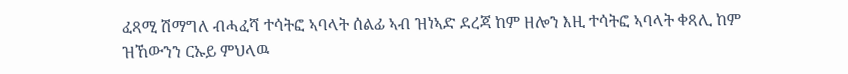ፈጻሚ ሽማግለ ብሓፈሻ ተሳትፎ ኣባላት ሰልፊ ኣብ ዝነኣድ ደረጃ ከም ዘሎን እዚ ተሳትፎ ኣባላት ቀጻሊ ከም ዝኸውንን ርኡይ ምህላዉ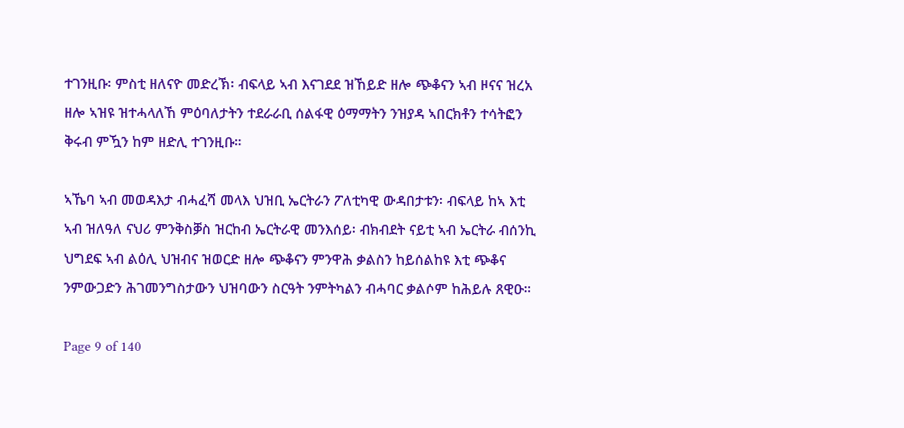ተገንዚቡ፡ ምስቲ ዘለናዮ መድረኽ፡ ብፍላይ ኣብ እናገደደ ዝኸይድ ዘሎ ጭቆናን ኣብ ዞናና ዝረአ ዘሎ ኣዝዩ ዝተሓላለኸ ምዕባለታትን ተደራራቢ ሰልፋዊ ዕማማትን ንዝያዳ ኣበርክቶን ተሳትፎን  ቅሩብ ምዃን ከም ዘድሊ ተገንዚቡ።

ኣኼባ ኣብ መወዳእታ ብሓፈሻ መላእ ህዝቢ ኤርትራን ፖለቲካዊ ውዳበታቱን፡ ብፍላይ ከኣ እቲ ኣብ ዝለዓለ ናህሪ ምንቅስቓስ ዝርከብ ኤርትራዊ መንእሰይ፡ ብክብደት ናይቲ ኣብ ኤርትራ ብሰንኪ ህግደፍ ኣብ ልዕሊ ህዝብና ዝወርድ ዘሎ ጭቆናን ምንዋሕ ቃልስን ከይሰልከዩ እቲ ጭቆና ንምውጋድን ሕገመንግስታውን ህዝባውን ስርዓት ንምትካልን ብሓባር ቃልሶም ከሕይሉ ጸዊዑ።

Page 9 of 140